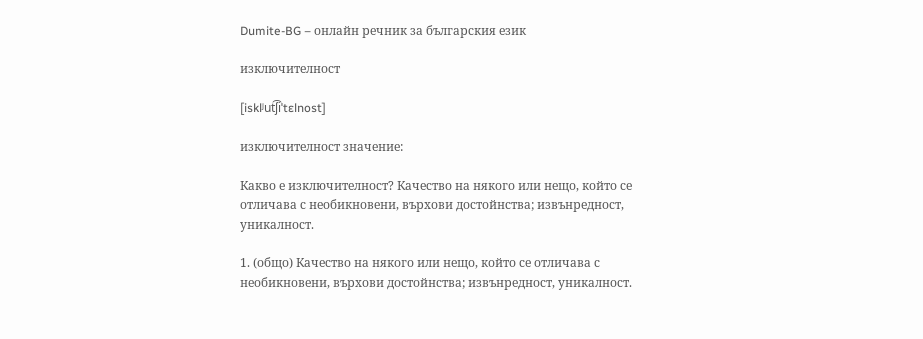Dumite-BG – онлайн речник за българския език

изключителност

[isklʲut͡ʃiˈtɛlnost]

изключителност значение:

Какво е изключителност? Качество на някого или нещо, който се отличава с необикновени, върхови достойнства; извънредност, уникалност.

1. (общо) Качество на някого или нещо, който се отличава с необикновени, върхови достойнства; извънредност, уникалност.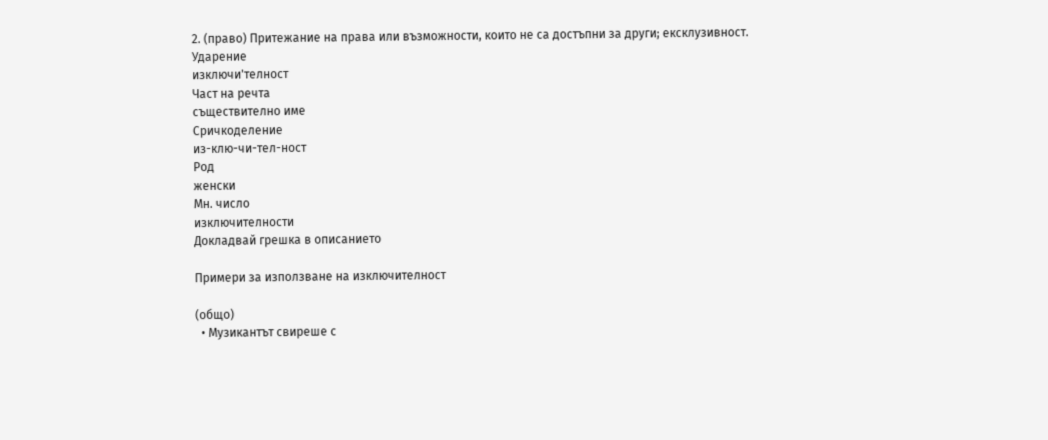2. (право) Притежание на права или възможности, които не са достъпни за други; ексклузивност.
Ударение
изключи'телност
Част на речта
съществително име
Сричкоделение
из-клю-чи-тел-ност
Род
женски
Мн. число
изключителности
Докладвай грешка в описанието

Примери за използване на изключителност

(общо)
  • Музикантът свиреше с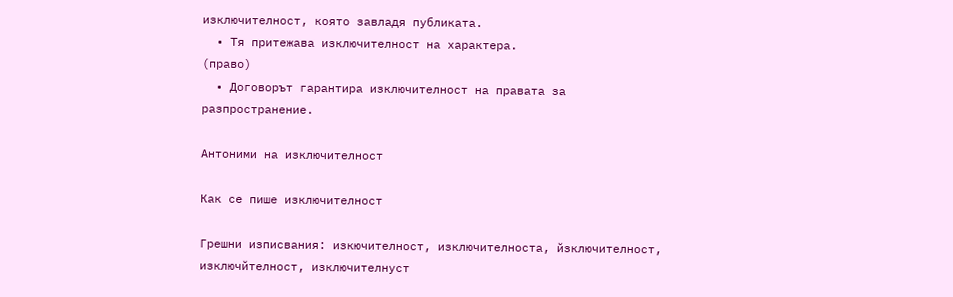изключителност, която завладя публиката.
  • Тя притежава изключителност на характера.
(право)
  • Договорът гарантира изключителност на правата за разпространение.

Антоними на изключителност

Как се пише изключителност

Грешни изписвания: изкючителност, изключителноста, йзключителност, изключйтелност, изключителнуст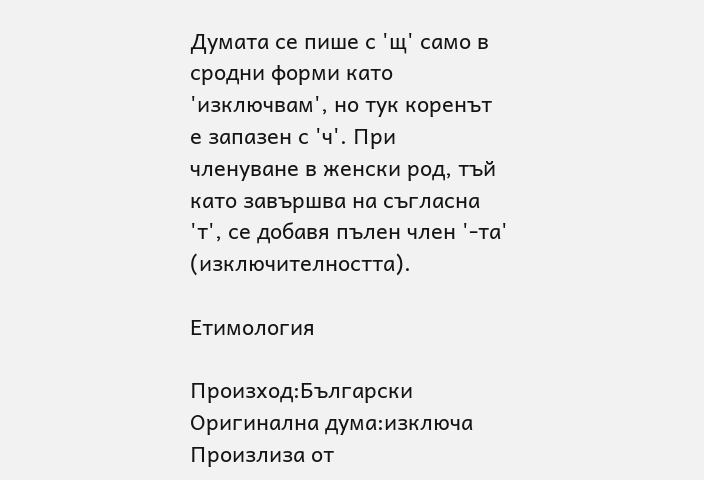Думата се пише с 'щ' само в сродни форми като 'изключвам', но тук коренът е запазен с 'ч'. При членуване в женски род, тъй като завършва на съгласна 'т', се добавя пълен член '-та' (изключителността).

Етимология

Произход:Български
Оригинална дума:изключа
Произлиза от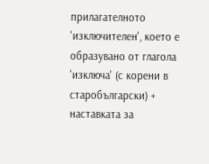прилагателното 'изключителен', което е образувано от глагола 'изключа' (с корени в старобългарски) + наставката за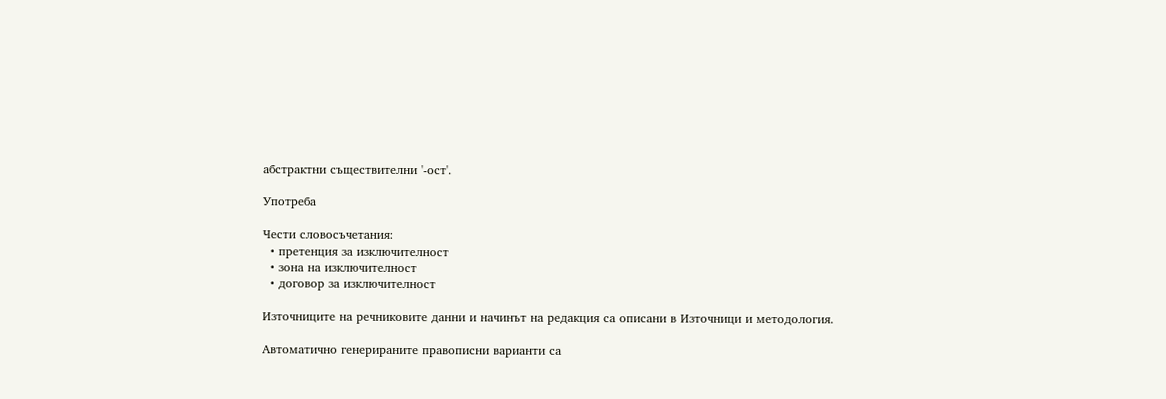абстрактни съществителни '-ост'.

Употреба

Чести словосъчетания:
  • претенция за изключителност
  • зона на изключителност
  • договор за изключителност

Източниците на речниковите данни и начинът на редакция са описани в Източници и методология.

Автоматично генерираните правописни варианти са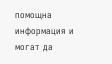помощна информация и могат да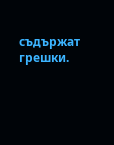съдържат грешки.